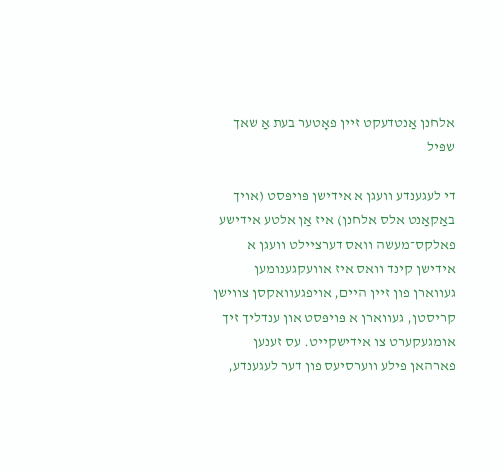אלחנן אַנטדעקט זיין פאָטער בעת אַ שאך שפּיל

די לעגענדע וועגן א אידישן פּויפּסט (אויך באַקאַנט אלס אלחנן) איז אַן אלטע אידישע פאלקס־מעשה וואס דערציילט וועגן א אידישן קינד וואס איז אוועקגענומען געווארן פון זיין היים, אויפגעוואקסן צווישן קריסטן, געווארן א פּויפּסט און ענדליך זיך אומגעקערט צו אידישקייט. עס זענען פארהאן פילע ווערסיעס פון דער לעגענדע,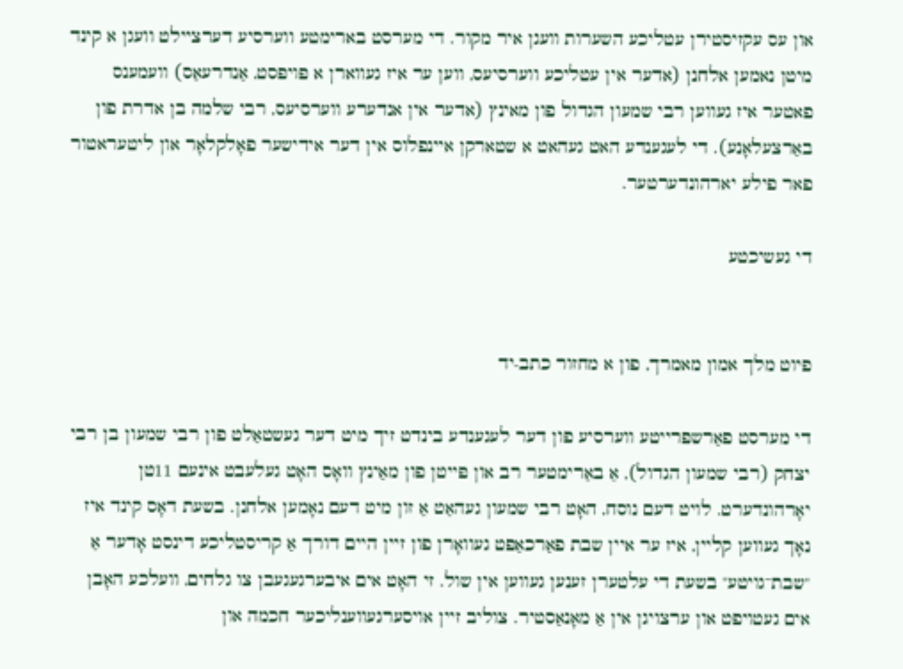און עס עקזיסטירן עטליכע השערות וועגן איר מקור. די מערסט בארימטע ווערסיע דערציילט וועגן א קינד מיטן נאמען אלחנן (אדער אין עטליכע ווערסיעס, ווען ער איז געווארן א פּויפּסט, אַנדרעאַס) וועמענס פאטער איז געווען רבי שמעון הגדול פון מאינץ (אדער אין אנדערע ווערסיעס, רבי שלמה בן אדרת פון באַרצעלאָנע). די לעגענדע האט געהאט א שטארקן איינפלוס אין דער אידישער פאָלקלאָר און ליטעראטור פאר פילע יארהונדערטער.

די געשיכטע


פיוט מלך אמון מאמרך, פון א מחזור כתב-יד

די מערסט פאַרשפּרייטע ווערסיע פון דער לעגענדע בינדט זיך מיט דער געשטאַלט פון רבי שמעון בן רבי יצחק (רבי שמעון הגדול), אַ באַרימטער רב און פּייטן פון מאַינץ וואָס האָט געלעבט אינעם 11טן יאָרהונדערט. לויט דעם נוסח, האָט רבי שמעון געהאַט אַ זון מיט דעם נאָמען אלחנן. בשעת דאָס קינד איז נאָך געווען קליין, איז ער איין שבת פאַרכאַפּט געוואָרן פון זיין היים דורך אַ קריסטליכע דינסט אָדער אַ "שבת־גויטע" בשעת די עלטערן זענען געווען אין שול. זי האָט אים איבערגעגעבן צו גלחים, וועלכע האָבן אים געטויפט און ערצויגן אין אַ מאָנאַסטיר. צוליב זיין אויסערגעווענליכער חכמה און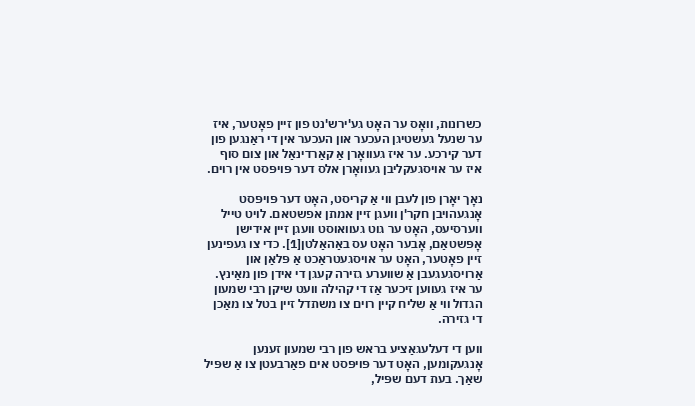כשרונות, וואָס ער האָט גע'ירש'נט פון זיין פאָטער, איז ער שנעל געשטיגן העכער און העכער אין די ראַנגען פון דער קירכע. ער איז געוואָרן אַ קאַרדינאַל און צום סוף איז ער אויסגעקליבן געוואָרן אלס דער פּויפּסט אין רוים.

נאָך יאָרן פון לעבן ווי אַ קריסט, האָט דער פּויפּסט אָנגעהויבן חקר'ן וועגן זיין אמתן אפשטאם. לויט טייל ווערסיעס, האָט ער גוט געוואוסט וועגן זיין אידישן אָפּשטאַם, אָבער האָט עס באַהאַלטן[1]. כדי צו געפינען זיין פאָטער, האָט ער אויסגעטראַכט אַ פּלאַן און אַרויסגעגעבן אַ שווערע גזירה קעגן די אידן פון מאַינץ. ער איז געווען זיכער אַז די קהילה וועט שיקן רבי שמעון הגדול ווי אַ שליח קיין רוים צו משתדל זיין בטל צו מאַכן די גזירה.

ווען די דעלעגאַציע בראש פון רבי שמעון זענען אָנגעקומען, האָט דער פּויפּסט אים פאַרבעטן צו אַ שפּיל שאַך. בעת דעם שפּיל,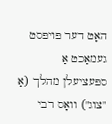האָט דער פּויפּסט געמאַכט אַ ספּעציעלן מהלך (אַ "צוג") וואָס רבי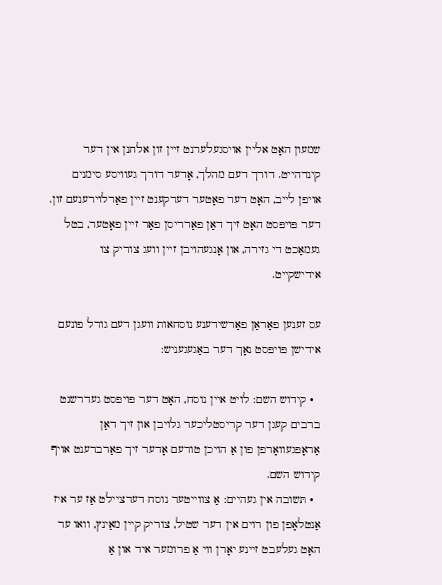שמעון האָט אליין אויסגעלערנט זיין זון אלחנן אין דער קינדהייט. דורך דעם מהלך, אָדער דורך געוויסע סימנים אויפן לייב, האָט דער פאָטער דערקענט זיין פאַרלוירענעם זון. דער פּויפּסט האָט זיך דאַן פאַרריסן פאַר זיין פאָטער, בטל געמאַכט די גזירה, און אָנגעהויבן זיין וועג צוריק צו אידישקייט.

עס זענען פאַראַן פאַרשידענע נוסחאות וועגן דעם גורל פונעם אידישן פּויפּסט נאָך דער באַגעגעניש:

  • קידוש השם: לויט איין נוסח, האָט דער פּויפּסט געדרשנט ברבים קעגן דער קריסטליכער גלויבן און זיך דאַן אַראָפּגעוואָרפן פון אַ הויכן טורעם אָדער זיך פאַרברענט אויף קידוש השם.
  • תּשובה אין געהיים: אַ צווייטער נוסח דערציילט אַז ער איז אַנטלאָפן פון רוים אין דער שטיל, צוריק קיין מאַינץ, וואו ער האָט געלעבט זיינע יאָרן ווי אַ פרומער איד און אַ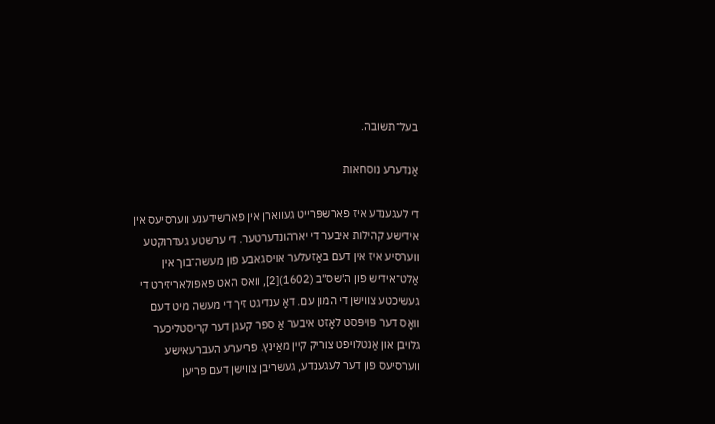בעל־תשובה.

אַנדערע נוסחאות

די לעגענדע איז פארשפּרייט געווארן אין פארשידענע ווערסיעס אין אידישע קהילות איבער די יארהונדערטער. די ערשטע געדרוקטע ווערסיע איז אין דעם באַזעלער אויסגאבע פון מעשה־בוך אין אַלט־אידיש פון ה'שס"ב (1602)[2], וואס האט פאפולאריזירט די געשיכטע צווישן די המון עם. דאָ ענדיגט זיך די מעשה מיט דעם וואָס דער פּויפּסט לאָזט איבער אַ ספר קעגן דער קריסטליכער גלויבן און אַנטלויפט צוריק קיין מאַינץ. פריערע העברעאישע ווערסיעס פון דער לעגענדע, געשריבן צווישן דעם פריען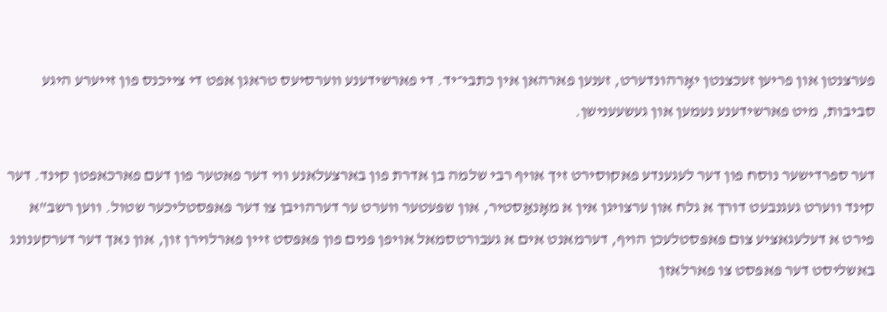פערצנטן און פריען זעכצנטן יאָרהונדערט, זענען פארהאן אין כתבי־יד. די פארשידענע ווערסיעס טראגן אפט די צייכנס פון זייערע היגע סביבות, מיט פארשידענע נעמען און געשעענישן.

דער ספרדישער נוסח פון דער לעגענדע פאקוסירט זיך אויף רבי שלמה בן אדרת פון בארצעלאנע ווי דער פאטער פון דעם פארכאפטן קינד. דער קינד ווערט געגנבעט דורך א גלח און ערצויגן אין א מאָנאַסטיר, און שפּעטער ווערט ער דערהויבן צו דער פּאפּסטליכער שטול. ווען רשב"א פירט א דעלעגאציע צום פּאפּסטלעכן הויף, דערמאנט אים א געבורטסמאל אויפן פּנים פון פּאפּסט זיין פארלוירן זון, און נאך דער דערקענונג באשליסט דער פּאפּסט צו פארלאזן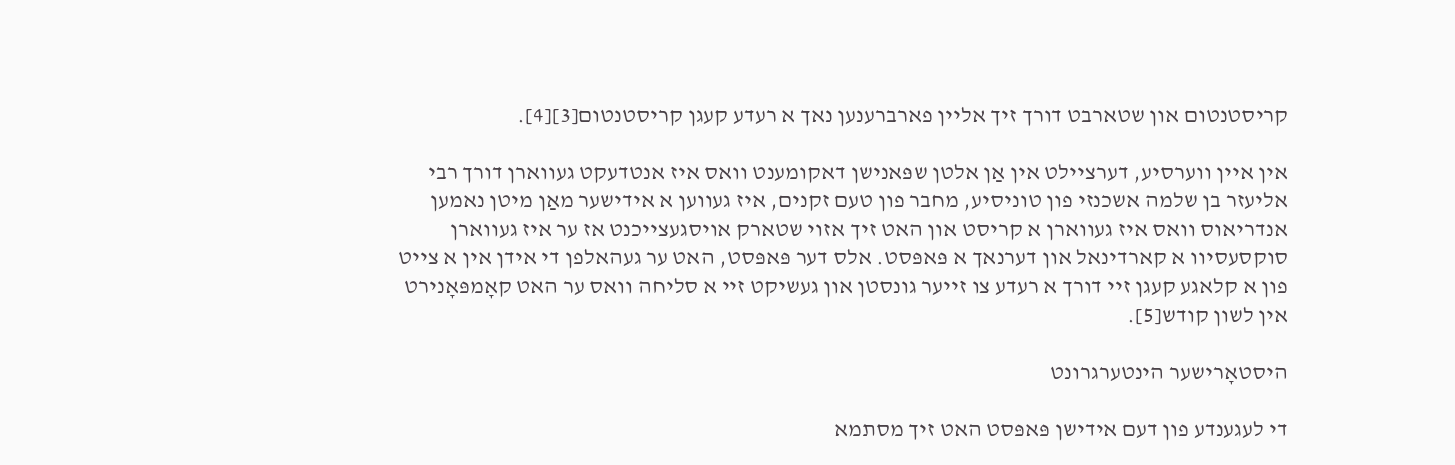קריסטנטום און שטארבט דורך זיך אליין פארברענען נאך א רעדע קעגן קריסטנטום[3][4].

אין איין ווערסיע, דערציילט אין אַן אלטן שפּאנישן דאקומענט וואס איז אנטדעקט געווארן דורך רבי אליעזר בן שלמה אשכנזי פון טוניסיע, מחבר פון טעם זקנים, איז געווען א אידישער מאַן מיטן נאמען אנדריאוס וואס איז געווארן א קריסט און האט זיך אזוי שטארק אויסגעצייכנט אז ער איז געווארן סוקסעסיוו א קארדינאל און דערנאך א פּאפּסט. אלס דער פּאפּסט, האט ער געהאלפן די אידן אין א צייט פון א קלאגע קעגן זיי דורך א רעדע צו זייער גונסטן און געשיקט זיי א סליחה וואס ער האט קאָמפּאָנירט אין לשון קודש[5].

היסטאָרישער הינטערגרונט

די לעגענדע פון דעם אידישן פּאפּסט האט זיך מסתמא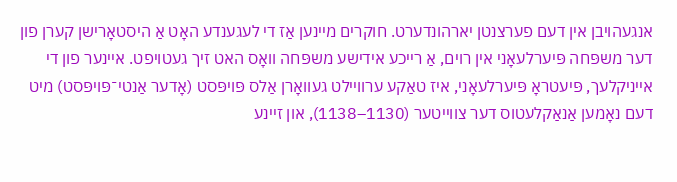אנגעהויבן אין דעם פערצנטן יארהונדערט. חוקרים מיינען אַז די לעגענדע האָט אַ היסטאָרישן קערן פון דער משפּחה פּיערלעאָני אין רוים, אַ רייכע אידישע משפּחה וואָס האט זיך געטויפט. איינער פון די אייניקלעך, פּיעטראָ פּיערלעאָני, איז טאַקע ערוויילט געוואָרן אַלס פּויפּסט (אָדער אַנטי־פּויפּסט) מיט דעם נאָמען אַנאַקלעטוס דער צווייטער (1130–1138), און זיינע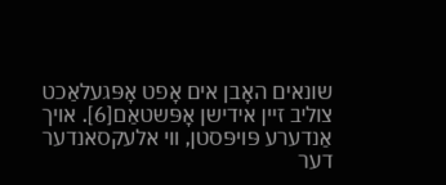שונאים האָבן אים אָפט אָפּגעלאַכט צוליב זיין אידישן אָפּשטאַם[6]. אויך אַנדערע פּויפּסטן, ווי אלעקסאנדער דער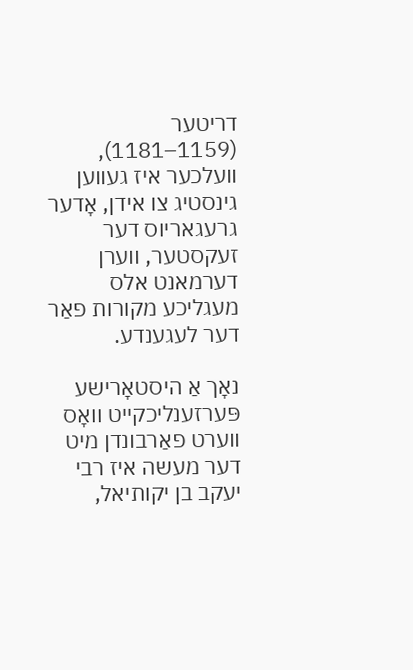דריטער (1159–1181), וועלכער איז געווען גינסטיג צו אידן, אָדער גרעגאריוס דער זעקסטער, ווערן דערמאנט אלס מעגליכע מקורות פאַר דער לעגענדע.

נאָך אַ היסטאָרישע פּערזענליכקייט וואָס ווערט פאַרבונדן מיט דער מעשה איז רבי יעקב בן יקותיאל,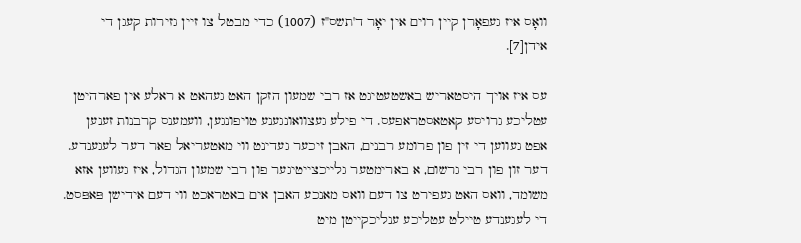וואָס איז געפאָרן קיין רוים אין יאָר ד'תשס"ז (1007) כדי מבטל צו זיין גזירות קעגן די אידן[7].

עס איז אויך היסטאריש באשטעטיגט אז רבי שמעון הזקן האט געהאט א ראלע אין פארהיטן עטליכע גרויסע קאטאסטראפעס. די פילע געצוואונגענע טויפונגען, וועמענס קרבנות זענען אפט געווען די זין פון פרומע רבנים, האבן זיכער געדינט ווי מאטעריאל פאר דער לעגענדע. דער זון פון רבי גרשום, א בארימטער גלייכצייטיגער פון רבי שמעון הגדול, איז געווען אזא משומד, וואס האט געפירט צו דעם וואס מאנכע האבן אים באטראכט ווי דעם אידישן פּאפּסט. די לעגענדע טיילט עטליכע ענליכקייטן מיט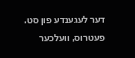דער לעגענדע פון סט. פעטרוס, וועלכער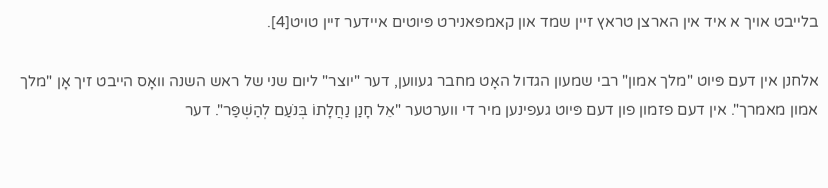בלייבט אויך א איד אין הארצן טראץ זיין שמד און קאמפּאנירט פּיוטים איידער זיין טויט[4].

אלחנן אין דעם פּיוט "מלך אמון" רבי שמעון הגדול האָט מחבר געווען, דער "יוצר" ליום שני של ראש השנה וואָס הייבט זיך אָן "מלך אמון מאמרך". אין דעם פזמון פון דעם פּיוט געפינען מיר די ווערטער "אֵל חָנַן נַחֲלָתוֹ בְּנֹעַם לְהַשְׁפַּר". דער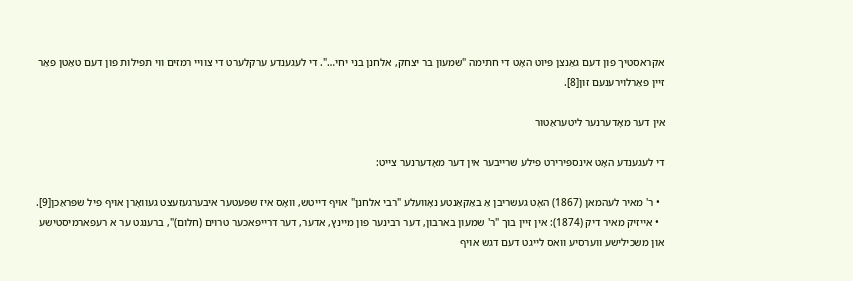אקראסטיך פון דעם גאַנצן פּיוט האָט די חתימה "שמעון בר יצחק, אלחנן בני יחי…". די לעגענדע ערקלערט די צוויי רמזים ווי תפילות פון דעם טאַטן פאַר זיין פאַרלוירענעם זון[8].

אין דער מאָדערנער ליטעראַטור

די לעגענדע האָט אינספּירירט פילע שרייבער אין דער מאָדערנער צייט:

  • ר' מאיר לעהמאן (1867) האָט געשריבן אַ באַקאַנטע נאָוועלע "רבי אלחנן" אויף דייטש, וואָס איז שפּעטער איבערגעזעצט געוואָרן אויף פיל שפּראַכן[9].
  • אייזיק מאיר דיק (1874): אין זיין בוך "ר' שמעון בארבון, דער רבינער פון מיינץ, אדער, דער דרייפאכער טרוים (חלום)", ברענגט ער א רעפארמיסטישע און משכילישע ווערסיע וואס לייגט דעם דגש אויף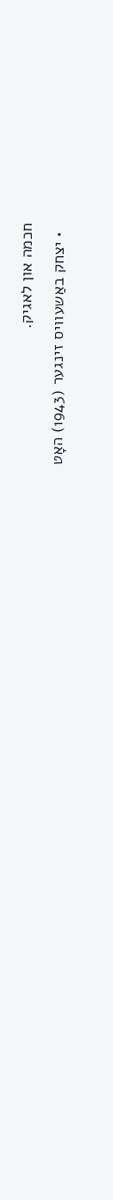חכמה און לאגיק.
  • יצחק באַשעוויס זינגער (1943) האָט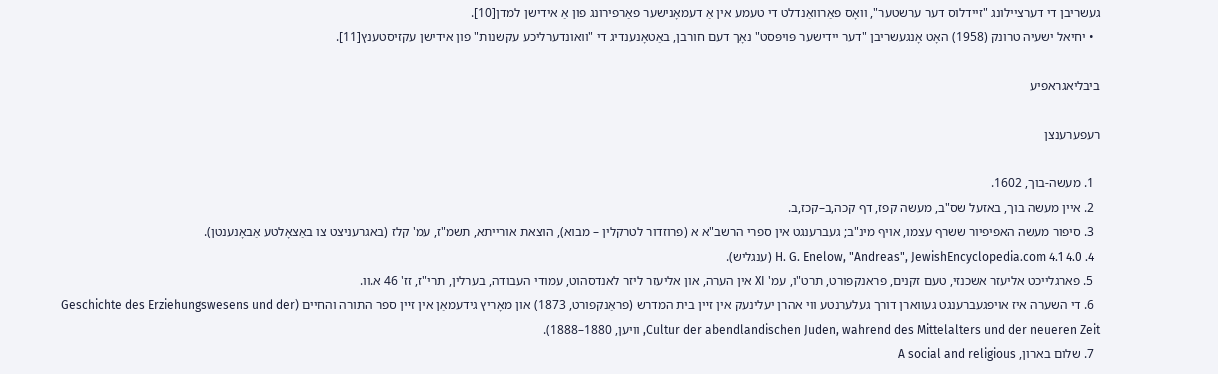געשריבן די דערציילונג "זיידלוס דער ערשטער", וואָס פאַרוואַנדלט די טעמע אין אַ דעמאָנישער פאַרפירונג פון אַ אידישן למדן[10].
  • יחיאל ישעיה טרונק (1958) האָט אָנגעשריבן "דער יידישער פּויפּסט" נאָך דעם חורבן, באַטאָנענדיג די "וואונדערליכע עקשנות" פון אידישן עקזיסטענץ[11].

ביבליאגראפיע

רעפערענצן

  1. מעשה-בוך, 1602.
  2. איין מעשה בוך, באזעל שס"ב, מעשה קפז, דף קכה,ב–קכז,ב.
  3. סיפור מעשה האפיפיור ששרף עצמו, אויף מינ"ב; געברענגט אין ספרי הרשב"א א (פרוזדור לטרקלין – מבוא), הוצאת אורייתא, תשמ"ז, עמ' קלז (באגרעניצט צו באַצאָלטע אַבאָנענטן).
  4. 4.0 4.1 H. G. Enelow, "Andreas", JewishEncyclopedia.com (ענגליש).
  5. פארגלייכט אליעזר אשכנזי, טעם זקנים, פראנקפורט, תרט"ו, עמ' XI אין הערה, און אליעזר ליזר לאנדסהוט, עמודי העבודה, בערלין, תרי"ז, זז' 46 א.וו.
  6. די השערה איז אויפגעברענגט געווארן דורך געלערנטע ווי אהרן יעלינעק אין זײן בית המדרש (פראַנקפורט, 1873) און מאָריץ גידעמאַן אין זײן ספר התורה והחיים (Geschichte des Erziehungswesens und der Cultur der abendlandischen Juden, wahrend des Mittelalters und der neueren Zeit, וויען, 1880–1888).
  7. שלום בארון, A social and religious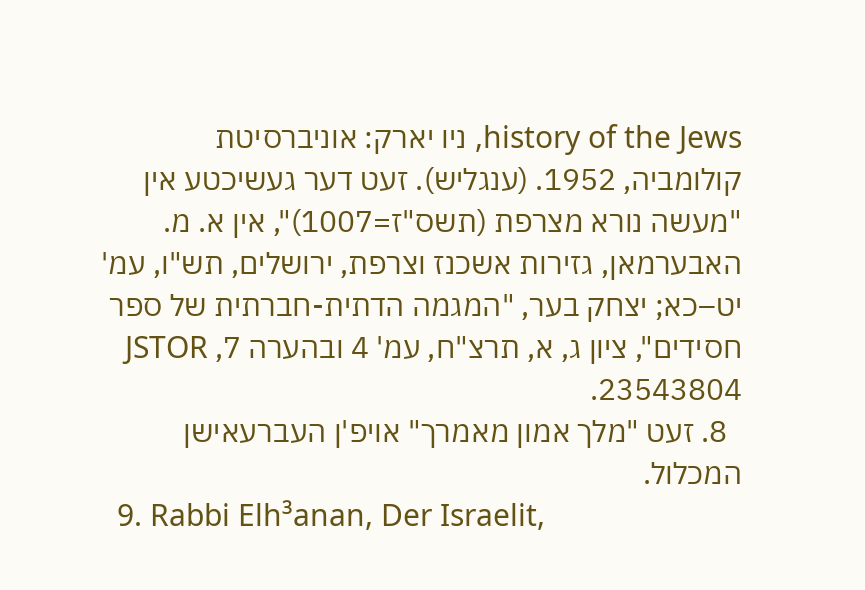history of the Jews, ניו יארק: אוניברסיטת קולומביה, 1952. (ענגליש). זעט דער געשיכטע אין "מעשה נורא מצרפת (תשס"ז=1007)", אין א. מ. האבערמאן, גזירות אשכנז וצרפת, ירושלים, תש"ו, עמ' יט–כא; יצחק בער, "המגמה הדתית-חברתית של ספר חסידים", ציון ג, א, תרצ"ח, עמ' 4 ובהערה 7, JSTOR 23543804.
  8. זעט "מלך אמון מאמרך" אויפ'ן העברעאישן המכלול.
  9. Rabbi Elh³anan, Der Israelit,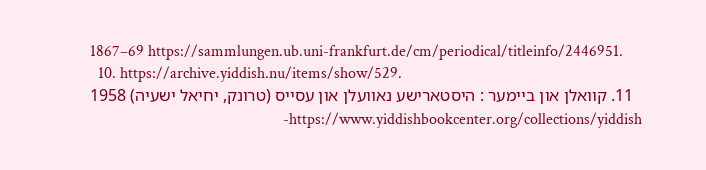1867–69 https://sammlungen.ub.uni-frankfurt.de/cm/periodical/titleinfo/2446951.
  10. https://archive.yiddish.nu/items/show/529.
  11. קוואלן און ביימער : היסטארישע נאוועלן און עסייס (טרונק, יחיאל ישעיה) 1958 https://www.yiddishbookcenter.org/collections/yiddish-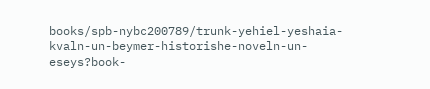books/spb-nybc200789/trunk-yehiel-yeshaia-kvaln-un-beymer-historishe-noveln-un-eseys?book-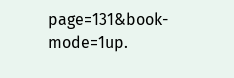page=131&book-mode=1up.